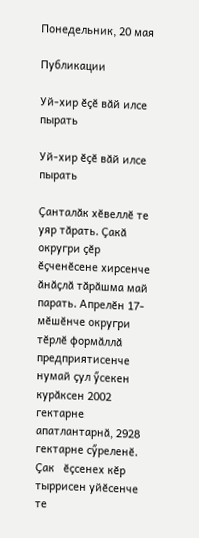Понедельник, 20 мая

Публикации

Уй-хир ӗҫӗ вӑй илсе пырать

Уй-хир ӗҫӗ вӑй илсе пырать

Ҫанталӑк хӗвеллӗ те уяр тӑрать. Ҫакӑ округри ҫӗр ӗҫченӗсене хирсенче ӑнӑҫлӑ тӑрӑшма май парать. Апрелӗн 17-мӗшӗнче округри тӗрлӗ формӑллӑ предприятисенче нумай ҫул ӳсекен курӑксен 2002 гектарне апатлантарнӑ, 2928 гектарне сӳреленӗ. Ҫак   ӗҫсенех кӗр тыррисен уйӗсенче те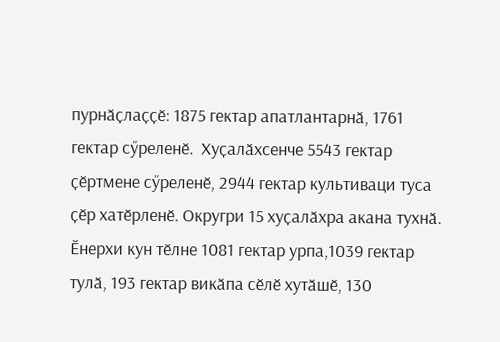пурнӑҫлаҫҫӗ: 1875 гектар апатлантарнӑ, 1761 гектар сӳреленӗ.  Хуҫалӑхсенче 5543 гектар ҫӗртмене сӳреленӗ, 2944 гектар культиваци туса ҫӗр хатӗрленӗ. Округри 15 хуҫалӑхра акана тухнӑ. Ӗнерхи кун тӗлне 1081 гектар урпа,1039 гектар тулӑ, 193 гектар викӑпа сӗлӗ хутӑшӗ, 130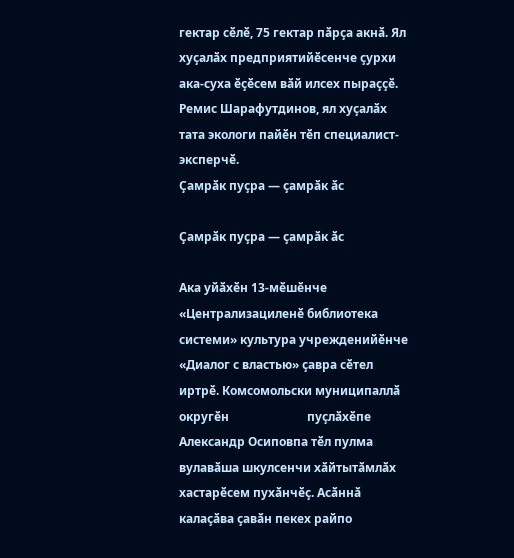гектар сӗлӗ, 75 гектар пӑрҫа акнӑ. Ял хуҫалӑх предприятийӗсенче ҫурхи ака-суха ӗҫӗсем вӑй илсех пыраҫҫӗ. Ремис Шарафутдинов, ял хуҫалӑх тата экологи пайӗн тӗп специалист-эксперчӗ.
Ҫамрӑк пуҫра — ҫамрӑк ӑс

Ҫамрӑк пуҫра — ҫамрӑк ӑс

Ака уйӑхӗн 13-мӗшӗнче «Централизациленӗ библиотека системи» культура учрежденийӗнче «Диалог с властью» ҫавра сӗтел иртрӗ. Комсомольски муниципаллӑ округӗн                          пуҫлӑхӗпе Александр Осиповпа тӗл пулма вулавӑша шкулсенчи хӑйтытӑмлӑх хастарӗсем пухӑнчӗҫ. Асӑннӑ калаҫӑва ҫавӑн пекех райпо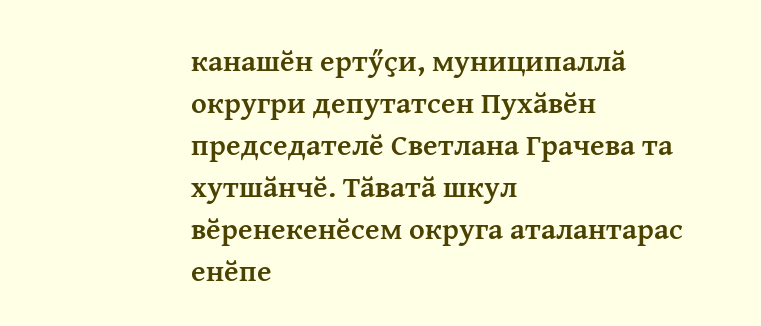канашӗн ертӳҫи, муниципаллӑ округри депутатсен Пухӑвӗн председателӗ Светлана Грачева та хутшӑнчӗ. Тӑватӑ шкул вӗренекенӗсем округа аталантарас енӗпе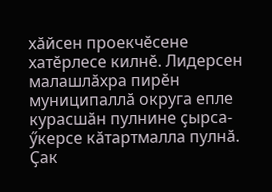хӑйсен проекчӗсене хатӗрлесе килнӗ. Лидерсен малашлӑхра пирӗн муниципаллӑ округа епле курасшӑн пулнине ҫырса-ӳкерсе кӑтартмалла пулнӑ. Ҫак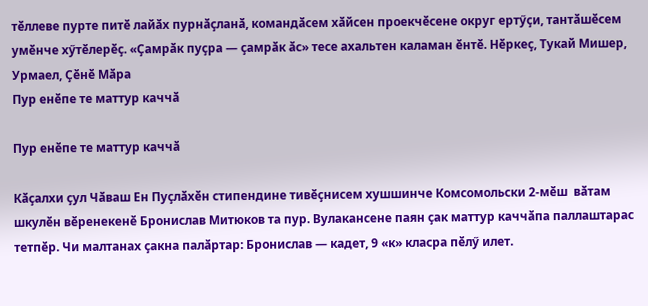тӗллеве пурте питӗ лайӑх пурнӑҫланӑ, командӑсем хӑйсен проекчӗсене округ ертӳҫи, тантӑшӗсем умӗнче хӳтӗлерӗҫ. «Ҫамрӑк пуҫра — ҫамрӑк ӑс» тесе ахальтен каламан ӗнтӗ. Нӗркеҫ, Тукай Мишер, Урмаел, Ҫӗнӗ Мӑра
Пур енӗпе те маттур каччӑ

Пур енӗпе те маттур каччӑ

Кӑҫалхи ҫул Чӑваш Ен Пуҫлӑхӗн стипендине тивӗҫнисем хушшинче Комсомольски 2-мӗш  вӑтам шкулӗн вӗренекенӗ Бронислав Митюков та пур. Вулакансене паян ҫак маттур каччӑпа паллаштарас тетпӗр. Чи малтанах ҫакна палӑртар: Бронислав — кадет, 9 «к» класра пӗлӳ илет.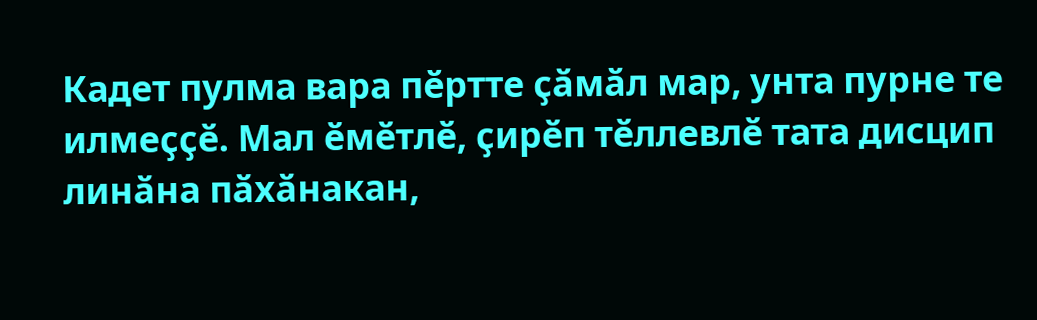Кадет пулма вара пӗртте ҫӑмӑл мар, унта пурне те илмеҫҫӗ. Мал ӗмӗтлӗ, ҫирӗп тӗллевлӗ тата дисцип линӑна пӑхӑнакан,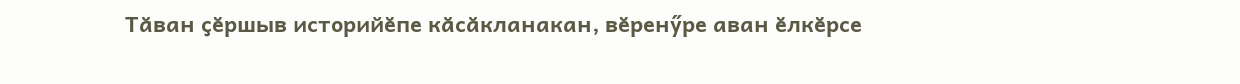Тӑван ҫӗршыв историйӗпе кӑсӑкланакан, вӗренӳре аван ӗлкӗрсе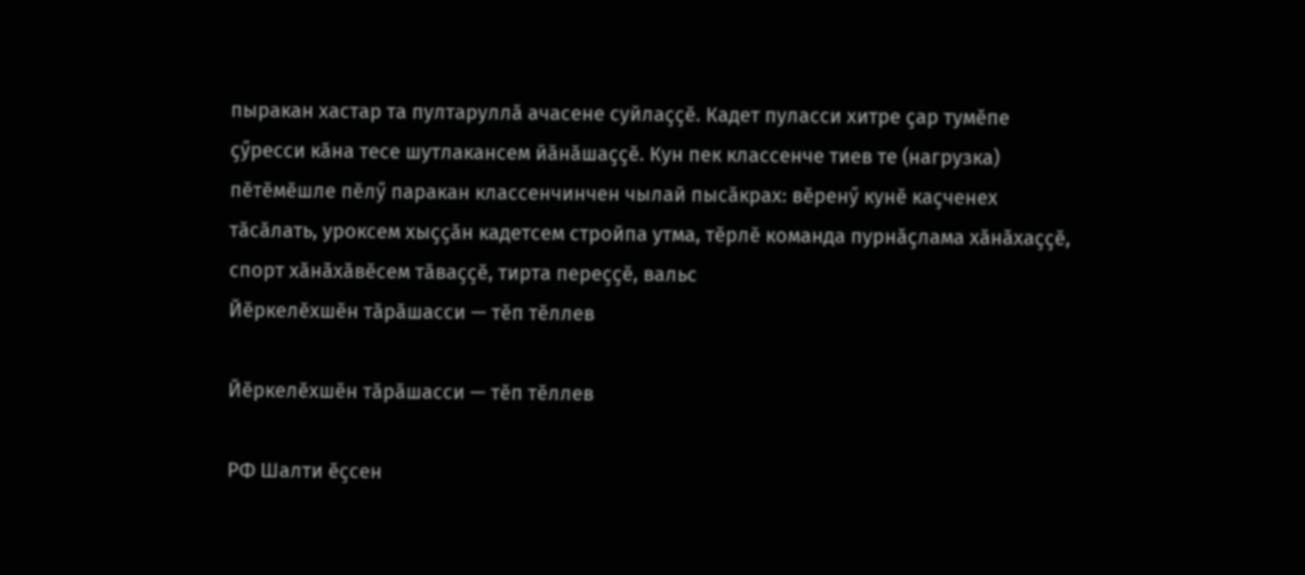пыракан хастар та пултаруллӑ ачасене суйлаҫҫӗ. Кадет пуласси хитре ҫар тумӗпе  ҫӳресси кӑна тесе шутлакансем йӑнӑшаҫҫӗ. Кун пек классенче тиев те (нагрузка) пӗтӗмӗшле пӗлӳ паракан классенчинчен чылай пысӑкрах: вӗренӳ кунӗ каҫченех тӑсӑлать, уроксем хыҫҫӑн кадетсем стройпа утма, тӗрлӗ команда пурнӑҫлама хӑнӑхаҫҫӗ, спорт хӑнӑхӑвӗсем тӑваҫҫӗ, тирта переҫҫӗ, вальс
Йӗркелӗхшӗн тӑрӑшасси — тӗп тӗллев

Йӗркелӗхшӗн тӑрӑшасси — тӗп тӗллев

РФ Шалти ӗҫсен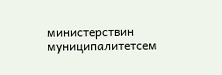министерствин муниципалитетсем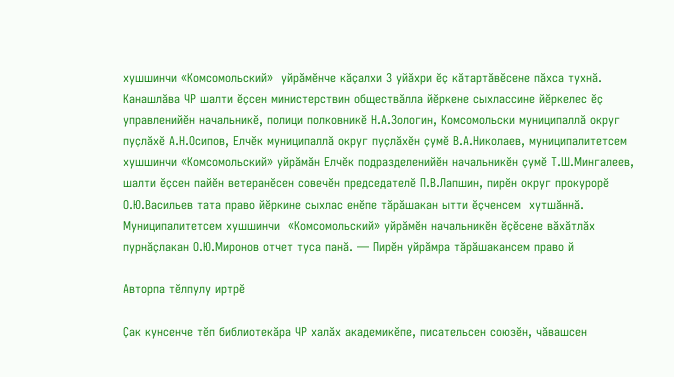хушшинчи «Комсомольский»  уйрӑмӗнче кӑҫалхи 3 уйӑхри ӗҫ кӑтартӑвӗсене пӑхса тухнӑ. Канашлӑва ЧР шалти ӗҫсен министерствин обществӑлла йӗркене сыхлассине йӗркелес ӗҫ управленийӗн начальникӗ, полици полковникӗ Н.А.Зологин, Комсомольски муниципаллӑ округ пуҫлӑхӗ А.Н.Осипов, Елчӗк муниципаллӑ округ пуҫлӑхӗн ҫумӗ В.А.Николаев, муниципалитетсем хушшинчи «Комсомольский» уйрӑмӑн Елчӗк подразделенийӗн начальникӗн ҫумӗ Т.Ш.Мингалеев, шалти ӗҫсен пайӗн ветеранӗсен совечӗн председателӗ П.В.Лапшин, пирӗн округ прокурорӗ О.Ю.Васильев тата право йӗркине сыхлас енӗпе тӑрӑшакан ытти ӗҫченсем  хутшӑннӑ. Муниципалитетсем хушшинчи  «Комсомольский» уйрӑмӗн начальникӗн ӗҫӗсене вӑхӑтлӑх пурнӑҫлакан О.Ю.Миронов отчет туса панӑ. — Пирӗн уйрӑмра тӑрӑшакансем право й

Авторпа тӗлпулу иртрӗ

Ҫак кунсенче тӗп библиотекӑра ЧР халӑх академикӗпе, писательсен союзӗн, чӑвашсен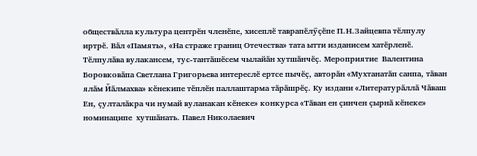обществӑлла культура центрӗн членӗпе, хисеплӗ таврапӗлӳҫӗпе П.Н.Зайцевпа тӗлпулу иртрӗ. Вӑл «Память», «На страже границ Отечества» тата ытти изданисем хатӗрленӗ. Тӗлпулӑва вулакансем, тус-тантӑшӗсем чылайӑн хутшӑнчӗҫ. Мероприятие  Валентина Боровковӑпа Светлана Григорьева интереслӗ ертсе пычӗҫ, авторӑн «Мухтанатӑп санпа, тӑван ялӑм Йӑлмахва» кӗнекипе тӗплӗн паллаштарма тӑрӑшрӗҫ. Ку издани «Литературӑллӑ Чӑваш Ен, ҫулталӑкра чи нумай вуланакан кӗнеке» конкурса «Тӑван ен ҫинчен ҫырнӑ кӗнеке» номинаципе  хутшӑнать. Павел Николаевич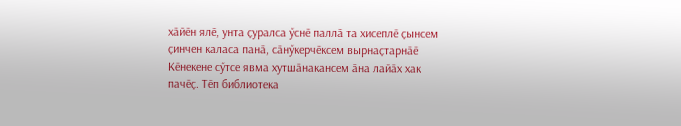хӑйӗн ялӗ, унта ҫуралса ӳснӗ паллӑ та хисеплӗ ҫынсем ҫинчен каласа панӑ, сӑнӳкерчӗксем вырнаҫтарнӑӗ Кӗнекене сӳтсе явма хутшӑнакансем ӑна лайӑх хак пачӗҫ. Тӗп библиотека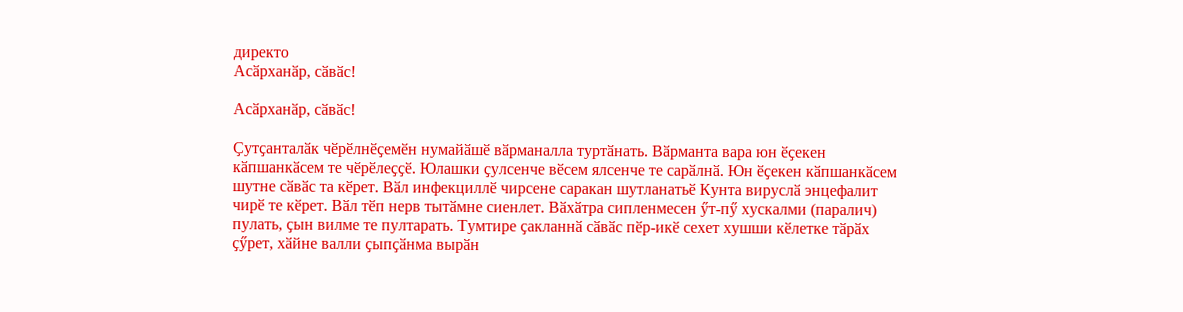директо
Асӑрханӑр, сӑвӑс!

Асӑрханӑр, сӑвӑс!

Ҫутҫанталӑк чӗрӗлнӗҫемӗн нумайӑшӗ вӑрманалла туртӑнать. Вӑрманта вара юн ӗҫекен кӑпшанкӑсем те чӗрӗлеҫҫӗ. Юлашки ҫулсенче вӗсем ялсенче те сарӑлнӑ. Юн ӗҫекен кӑпшанкӑсем шутне сӑвӑс та кӗрет. Вӑл инфекциллӗ чирсене саракан шутланатьӗ Кунта вируслӑ энцефалит чирӗ те кӗрет. Вӑл тӗп нерв тытӑмне сиенлет. Вӑхӑтра сипленмесен ӳт-пӳ хускалми (паралич) пулать, ҫын вилме те пултарать. Тумтире ҫакланнӑ сӑвӑс пӗр-икӗ сехет хушши кӗлетке тӑрӑх ҫӳрет, хӑйне валли ҫыпҫӑнма вырӑн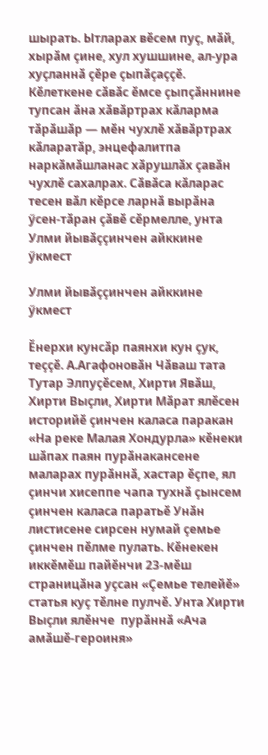шырать. Ытларах вӗсем пуҫ, мӑй, хырӑм ҫине, хул хушшине, ал-ура хуҫланнӑ ҫӗре ҫыпӑҫаҫҫӗ. Кӗлеткене сӑвӑс ӗмсе ҫыпҫӑннине тупсан ӑна хӑвӑртрах кӑларма тӑрӑшӑр — мӗн чухлӗ хӑвӑртрах кӑларатӑр, энцефалитпа наркӑмӑшланас хӑрушлӑх ҫавӑн чухлӗ сахалрах. Сӑвӑса кӑларас тесен вӑл кӗрсе ларнӑ вырӑна ӳсен-тӑран ҫӑвӗ сӗрмелле, унта
Улми йывӑҫҫинчен айккине ӳкмест

Улми йывӑҫҫинчен айккине ӳкмест

Ӗнерхи кунсӑр паянхи кун ҫук, теҫҫӗ. А.Агафоновӑн Чӑваш тата Тутар Элпуҫӗсем, Хирти Явӑш, Хирти Выҫли, Хирти Мӑрат ялӗсен историйӗ ҫинчен каласа паракан «На реке Малая Хондурла» кӗнеки шӑпах паян пурӑнакансене маларах пурӑннӑ, хастар ӗҫпе, ял ҫинчи хисеппе чапа тухнӑ ҫынсем ҫинчен каласа паратьӗ Унӑн листисене сирсен нумай ҫемье ҫинчен пӗлме пулать. Кӗнекен иккӗмӗш пайӗнчи 23-мӗш страницӑна уҫсан «Ҫемье телейӗ» статья куҫ тӗлне пулчӗ. Унта Хирти Выҫли ялӗнче  пурӑннӑ «Ача амӑшӗ-героиня»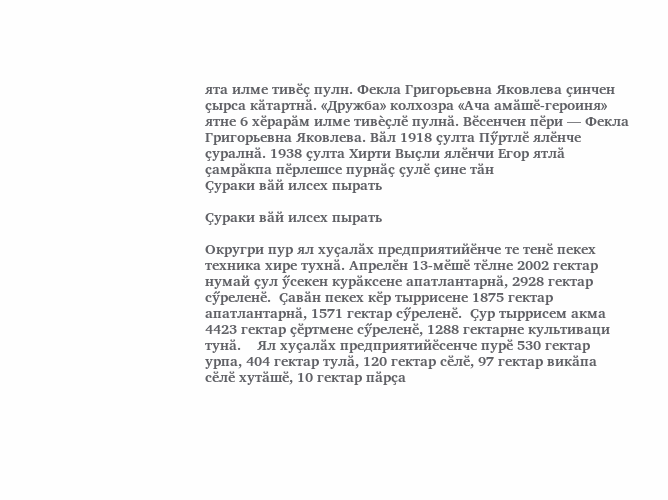ята илме тивӗҫ пулн. Фекла Григорьевна Яковлева ҫинчен ҫырса кӑтартнӑ. «Дружба» колхозра «Ача амӑшӗ-героиня» ятне 6 хӗрарӑм илме тивèҫлӗ пулнӑ. Вӗсенчен пӗри — Фекла Григорьевна Яковлева. Вӑл 1918 ҫулта Пӳртлӗ ялӗнче ҫуралнӑ. 1938 ҫулта Хирти Выҫли ялӗнчи Егор ятлӑ ҫамрӑкпа пӗрлешсе пурнӑҫ ҫулӗ ҫине тӑн
Ҫураки вӑй илсех пырать

Ҫураки вӑй илсех пырать

Округри пур ял хуҫалӑх предприятийӗнче те тенӗ пекех техника хире тухнӑ. Апрелӗн 13-мӗшӗ тӗлне 2002 гектар нумай ҫул ӳсекен курӑксене апатлантарнӑ, 2928 гектар сӳреленӗ.  Ҫавӑн пекех кӗр тыррисене 1875 гектар апатлантарнӑ, 1571 гектар сӳреленӗ.  Ҫур тыррисем акма 4423 гектар ҫӗртмене сӳреленӗ, 1288 гектарне культиваци тунӑ.    Ял хуҫалӑх предприятийӗсенче пурӗ 530 гектар урпа, 404 гектар тулӑ, 120 гектар сӗлӗ, 97 гектар викӑпа сӗлӗ хутӑшӗ, 10 гектар пӑрҫа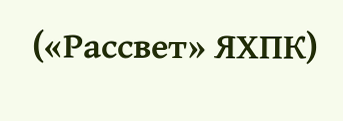(«Рассвет» ЯХПК)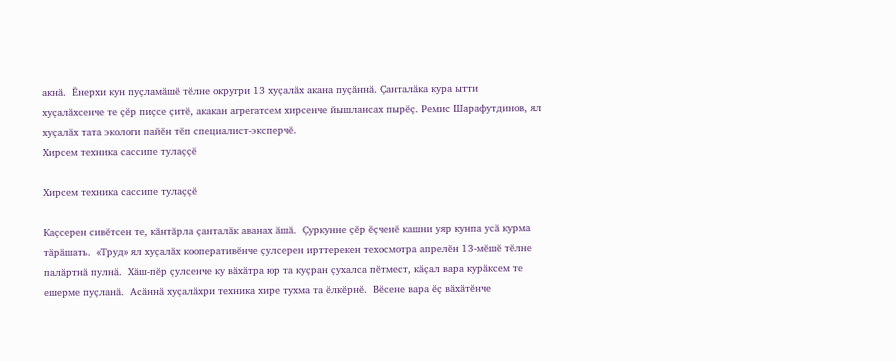акнӑ.  Ӗнерхи кун пуҫламӑшӗ тӗлне округри 13 хуҫалӑх акана пуҫӑннӑ. Ҫанталӑка кура ытти хуҫалӑхсенче те ҫӗр пиҫсе ҫитӗ, акакан агрегатсем хирсенче йышлансах пырӗҫ. Ремис Шарафутдинов, ял хуҫалӑх тата экологи пайӗн тӗп специалист-эксперчӗ.
Хирсем техника сассипе тулаҫҫӗ

Хирсем техника сассипе тулаҫҫӗ

Каҫсерен сивӗтсен те, кӑнтӑрла ҫанталӑк аванах ӑшӑ.  Ҫуркунне ҫӗр ӗҫченӗ кашни уяр кунпа усӑ курма тӑрӑшать.  «Труд» ял хуҫалӑх кооперативӗнче ҫулсерен ирттерекен техосмотра апрелӗн 13-мӗшӗ тӗлне палӑртнӑ пулнӑ.  Хӑш-пӗр ҫулсенче ку вӑхӑтра юр та куҫран ҫухалса пӗтмест, кӑҫал вара курӑксем те ешерме пуҫланӑ.  Асӑннӑ хуҫалӑхри техника хире тухма та ӗлкӗрнӗ.  Вӗсене вара ӗҫ вӑхӑтӗнче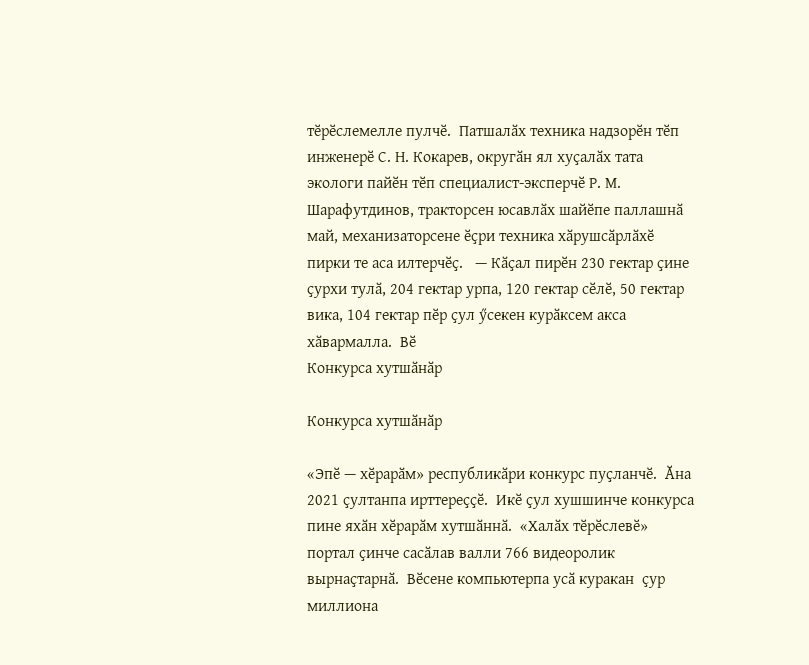тӗрӗслемелле пулчӗ.  Патшалӑх техника надзорӗн тӗп инженерӗ С. Н. Кокарев, округӑн ял хуҫалӑх тата экологи пайӗн тӗп специалист-эксперчӗ Р. М. Шарафутдинов, тракторсен юсавлӑх шайӗпе паллашнӑ май, механизаторсене ӗҫри техника хӑрушсӑрлӑхӗ пирки те аса илтерчӗҫ.   — Кӑҫал пирӗн 230 гектар ҫине ҫурхи тулӑ, 204 гектар урпа, 120 гектар сӗлӗ, 50 гектар вика, 104 гектар пӗр ҫул ӳсекен курӑксем акса хӑвармалла.  Вӗ
Конкурса хутшӑнӑр

Конкурса хутшӑнӑр

«Эпӗ — хӗрарӑм» республикӑри конкурс пуҫланчӗ.  Ӑна 2021 ҫултанпа ирттереҫҫӗ.  Икӗ ҫул хушшинче конкурса пине яхӑн хӗрарӑм хутшӑннӑ.  «Халӑх тӗрӗслевӗ» портал ҫинче сасӑлав валли 766 видеоролик вырнаҫтарнӑ.  Вӗсене компьютерпа усӑ куракан  ҫур миллиона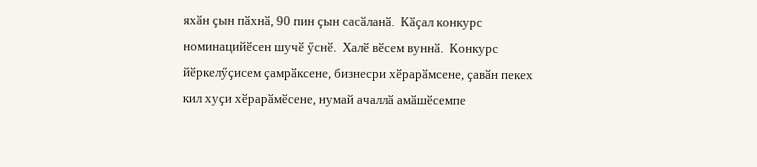яхӑн ҫын пӑхнӑ, 90 пин ҫын сасӑланӑ.  Кӑҫал конкурс номинацийӗсен шучӗ ӳснӗ.  Халӗ вӗсем вуннӑ.  Конкурс йӗркелӳҫисем ҫамрӑксене, бизнесри хӗрарӑмсене, ҫавӑн пекех кил хуҫи хӗрарӑмӗсене, нумай ачаллӑ амӑшӗсемпе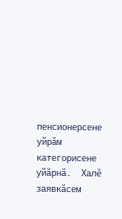пенсионерсене уйрӑм категорисене уйӑрнӑ.  Халӗ заявкӑсем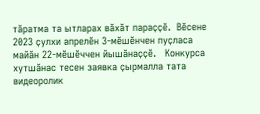тӑратма та ытларах вӑхӑт параҫҫӗ.  Вӗсене 2023 ҫулхи апрелӗн 3-мӗшӗнчен пуҫласа майӑн 22-мӗшӗччен йышӑнаҫҫӗ.   Конкурса хутшӑнас тесен заявка ҫырмалла тата видеоролик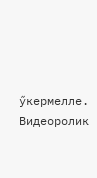ӳкермелле.  Видеоролик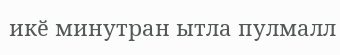икӗ минутран ытла пулмалл